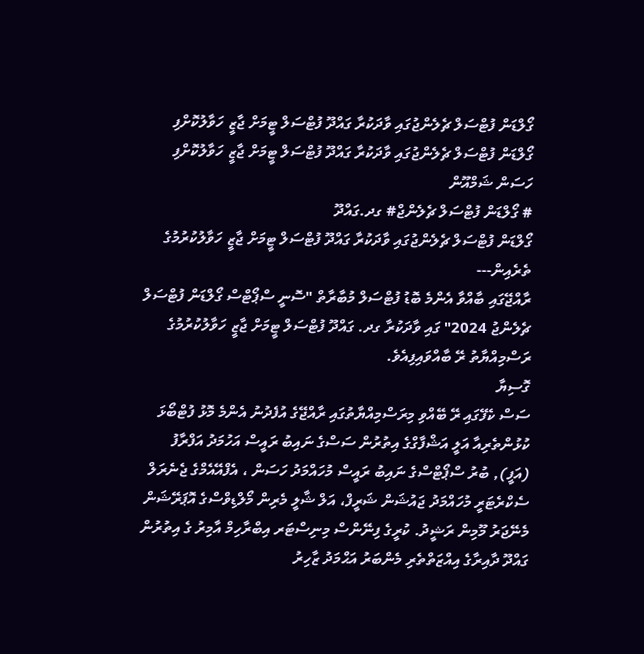ގޯލްޑަން ފުޓްސަލް ޗެލެންޖުގައި ވާދަކުރާ ގައްދޫ ފުޓްސަލް ޓީމަށް ޖާޒީ ހަވާލުކޮށްފި
ގޯލްޑަން ފުޓްސަލް ޗެލެންޖުގައި ވާދަކުރާ ގައްދޫ ފުޓްސަލް ޓީމަށް ޖާޒީ ހަވާލުކޮށްފި
ހަސަން ޝަމްއޫން
# ގޯލްޑަން ފުޓްސަލް ޗެލެންޖް# ގދ.ގައްދޫ
ގޯލްޑަން ފުޓްސަލް ޗެލެންޖުގައި ވާދަކުރާ ގައްދޫ ފުޓްސަލް ޓީމަށް ޖާޒީ ހަވާލުކުރުމުގެ ތެރެއިން---
ރާއްޖޭގައި ބާއްވާ އެންމެ ބޮޑު ފުޓްސަލް މުބާރާތް "ސޮނީ ސްޕޯޓްސް ގޯލްޑަން ފުޓްސަލް ޗެލެންޖު 2024" ގައި ވާދަކުރާ ގދ. ގައްދޫ ފުޓްސަލް ޓީމަށް ޖާޒީ ހަވާލުކުރުމުގެ ރަސްމިއްޔާތު ރޭ ބާއްވައިފިއެވެ.
ގޮސިޔާ
ސަސް ކެފޭގައި ރޭ ބޭއްވި މިރަސްމިއްޔާތުގައި ރާއްޖޭގެ އުފެދުނު އެންމެ މޮޅު ފުޓްބޯޅަ ކުޅުންތެރިއާ އަލީ އަޝްފާގްގެ އިތުރުން ސަސްގެ ނައިބު ރައީސް އަހުމަދު އަފްރާފު (އަފީ), ބުރު ސްޕޯޓްސްގެ ނައިބު ރައީސް މުހައްމަދު ހަސަން ، އެފްއޭއެމްގެ ޖެނެރަލް ސެކްރެޓަރީ މުހައްމަދު ޖައުޝަން ޝަރީފް، އަލް ޝާލީ މެރިން މޯލްޑިވްސްގެ އޮޕަރޭޝަން މެނޭޖަރު މޫމިން ރަޝީދު. ކުރީގެ ފިނޭންސް މިނިސްޓަރ އިބްރާހިމް އާމިރު ގެ އިތުރުން ގައްދޫ ދާއިރާގެ އިއްޒަތްތެރި މެންބަރު އަޙްމަދު ޒާހިރު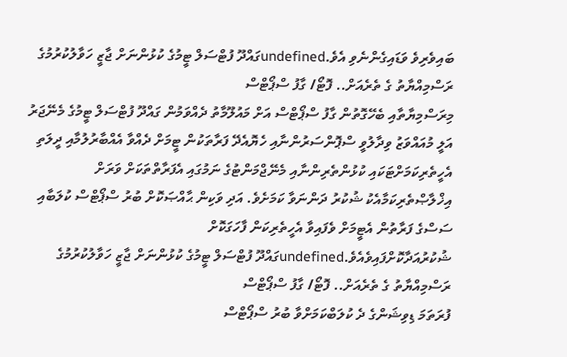ބައިވެރިވެ ވަޑައިގެންނެވި އެވެ.undefinedގައްދޫ ފުޓްސަލް ޓީމުގެ ކުޅުންނަށް ޖާޒީ ހަވާލުކުރުމުގެ ރަސްމިއްޔާތު ގެ ތެރެއަށް.. ފޮޓޯ/ ގާފު ސްޕޯޓްސް
މިރަސްމިޔާތާއި ބެހޭގޮތުން ގާފު ސްޕޯޓްސް އަށް މައުލޫމާތު ދެއްވަމުން ގައްދޫ ފުޓްސަލް ޓީމުގެ މެނޭޖަރު އަލީ މުއައްވަޒު ވިދާލުވީ ސްޕޮންސަރުންނާއި ހެޔޮއެދޭ ފަރާތަކުން ޓީމަށް ދެއްވާ އެއްބާރުލުމާއި ދީލަތި އެހީތެރިކަމަށްޓަކައި ކުޅުންތެރިންނާއި މެނޭޖްމަންޓުގެ ނަމުގައި އެފަރާތްތަކަށް ވަރަށް އިޚްލާޞްތެރިކަމާއެކު ޝުކުރު ދަންނަވާ ކަމަށެވެ. އަދި ވަކިން ޙާއްޞަކޮށް ބުރު ސްޕޯޓްސް ކުލަބާއި ސަސްގެ ފަރާތުން އެޓީމަށް ވެފައިވާ އެހީތެރިކަން ފާހަގަކޮށް ޝުކުރުއަދާކޮށްފައިވެއެވެ.undefinedގައްދޫ ފުޓްސަލް ޓީމުގެ ކުޅުންނަށް ޖާޒީ ހަވާލުކުރުމުގެ ރަސްމިއްޔާތު ގެ ތެރެއަށް.. ފޮޓޯ/ ގާފު ސްޕޯޓްސް
ފުރަތަމަ ޑިވިޝަންގެ ދެ ކުލަބްކަމަށްވާ ބުރު ސްޕޯޓްސް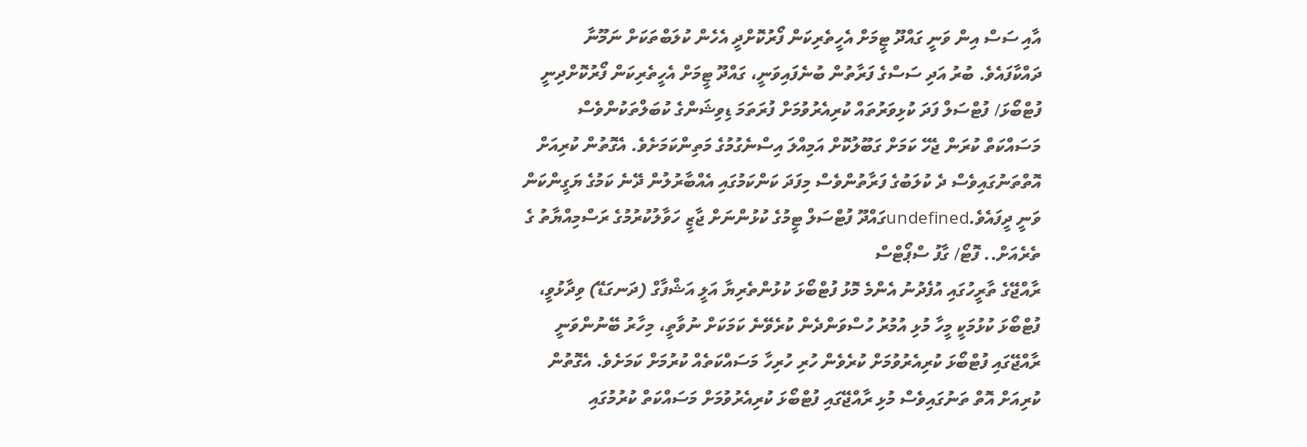އާއި ސަސް އިން ވަނީ ގައްދޫ ޓީމަށް އެހީތެރިކަން ފޯރުކޮށްދީ އެހެން ކުލަބްތަކަށް ނަމޫނާ ދައްކާފައެވެ. ބުރު އަދި ސަސްގެ ފަރާތުން ބުނެފައިވަނީ، ގައްދޫ ޓީމަށް އެހީތެރިކަން ފޯރުކޮށްދިނީ ފުޓްބޯޅަ/ ފުޓްސަލް ފަދަ ކުޅިވަރުތައް ކުރިއެރުވުމަށް ފުރަތަމަ ޑިވިޝަންގެ ކުބަލްތަކުންވެސް މަސައްކަތް ކުރަން ޖެހޭ ކަމަށް ގަބޫލުކޮށް އަމިއްލަ އިސްނެގުމުގެ މަތިންކަމަށެވެ. އެގޮތުން ކުރިއަށް އޮތްތަނުގައިވެސް ދެ ކުލަބުގެ ފަރާތުންވެސް މިފަދަ ކަންކަމުގައި އެއްބާރުލުން ދޭނެ ކަމުގެ ޔަގީންކަން ވަނީ ދީފައެވެ.undefinedގައްދޫ ފުޓްސަލް ޓީމުގެ ކުޅުންނަށް ޖާޒީ ހަވާލުކުރުމުގެ ރަސްމިއްޔާތު ގެ ތެރެއަށް.. ފޮޓޯ/ ގާފު ސްޕޯޓްސް
ރާއްޖޭގެ ތާރީހުގައި އުފެދުނު އެންމެ މޮޅު ފުޓްބޯޅަ ކުޅުންތެރިޔާ އަލީ އަޝްފާގް (ދަނގަޑޭ) ވިދާޅުވީ، ފުޓްބޯޅަ ކުޅުމަކީ މީހާ މުޅި އުމުރު ހުސްވަންދެން ކުރެވޭނެ ކަމަކަށް ނުވާތީ، މިހާރު ބޭނުންވަނީ ރާއްޖޭގައި ފުޓްބޯޅަ ކުރިއެރުވުމަށް ކުރެވެން ހުރި ހުރިހާ މަސައްކަތެއް ކުރުމަށް ކަމަށެވެ. އެގޮތުން ކުރިއަށް އޮތް ތަނުގައިވެސް މުޅި ރާއްޖޭގައި ފުޓްބޯޅަ ކުރިއެރުވުމަށް މަސައްކަތް ކުރުމުގައި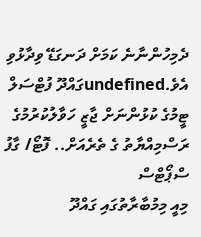ދެމިހުންނާނެ ކަމަށް ދަނގަޑޭ ވިދާޅުވި އެވެ.undefinedގައްދޫ ފުޓްސަލް ޓީމުގެ ކުޅުންނަށް ޖާޒީ ހަވާލުކުރުމުގެ ރަސްމިއްޔާތު ގެ ތެރެއަށް.. ފޮޓޯ/ ގާފު ސްޕޯޓްސް
މިއީ މިމުބާރާތުގައި ގައްދޫ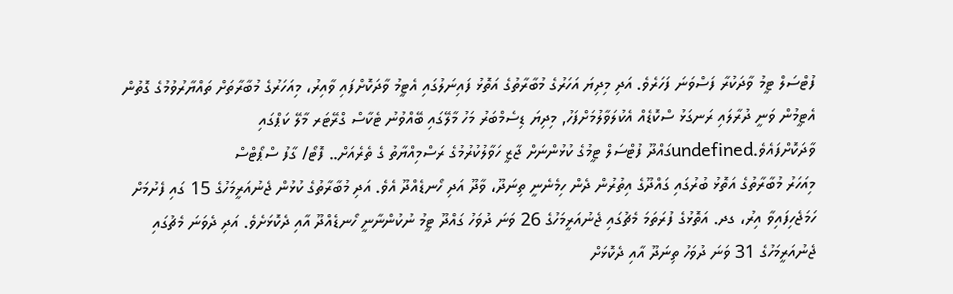ފުޓްސަލް ޓީމު ވާދަކުރާ ފަސްވަނަ ފަހަރެވެ. އަދި މިދިޔަ އަހަރުގެ މުބާރާތުގެ އަތޮޅު ފައިނަލުގައި އެޓީމު ވާދަކޮށްފައި ވާއިރު، މިއަހަރުގެ މުބާރާތަށް ތައްޔާރުވުމުގެ ގޮތުން އެޓީމުން ވަނީ ދުރާލައި ރަނގަޅު ސްކޮޑެއް އެކުލަވާލުމަށްފަހު, މިދިޔަ ޑިސެމްބަރު މަހު މާލޭގައި ބޭއްވުނު ޓެކާސް ގްރޭޓަރ މާލޭ ކަޕްގައި ވާދަކޮށްފައެވެ.undefinedގައްދޫ ފުޓްސަލް ޓީމުގެ ކުޅުންނަށް ޖާޒީ ހަވާލުކުރުމުގެ ރަސްމިއްޔާތު ގެ ތެރެއަށް.. ފޮޓޯ/ ގާފު ސްޕޯޓްސް
މިއަހަރު މުބާރާތުގެ އަތޮޅު ބުރުގައި ގައްދޫގެ އިތުރުން ދެން ހިމެނެނީ ތިނަދޫ، ވާދޫ އަދި ހޯނޑެއްދޫ އެވެ. އަދި މުބާރާތުގެ ކުޅުން ޖެނުއަރީމަހުގެ 15 ގައި ފެށުމަށް ހަމަޖެހިފައިވާ އިރު، ގދ. އަތޮޅުގެ ފުރަތަމަ މެޗުގައި ޖެނުއަރީމަހުގެ 26 ވަނަ ދުވަހު ގައްދޫ ޓީމު ނުކުންނާނީ ހޯނޑެއްދޫ އާއި ދެކޮޅަށެވެ. އަދި ދެވަނަ މެޗުގައި ޖެނުއަރީމަހުގެ 31 ވަނަ ދުވަހު ތިނަދޫ އާއި ދެކޮޅަށް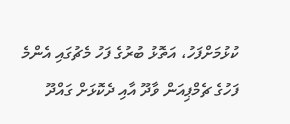ކުޅުމަށްފަހު، އަތޮޅު ބުރުގެ ފަހު މެޗުގައި އެންމެ ފަހުގެ ޗެމްޕިއަން ވާދޫ އާއި ދެކޮޅަށް ގައްދޫ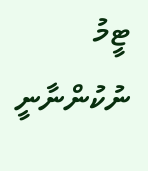ޓީމު ނުކުންނާނީ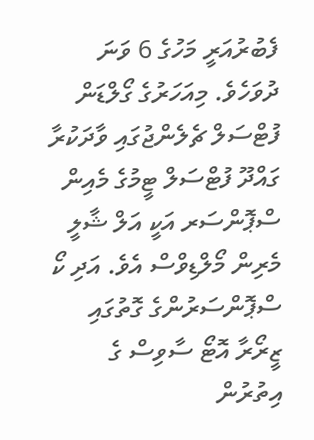ފެބުރުއަރީ މަހުގެ 6 ވަނަ ދުވަހެވެ. މިއަހަރުގެ ގޯލްޑަން ފުޓްސަލް ޗެލެންޖުގައި ވާދަކުރާ ގައްދޫ ފުޓްސަލް ޓީމުގެ މެއިން ސްޕޮންސަރ އަކީ އަލް ޝާލީ މެރިން މޯލްޑިވްސް އެވެ. އަދި ކޯ ސްޕޮންސަރުންގެ ގޮތުގައި ޒީރޯރާ އޮޓޯ ސާވިސް ގެ އިތުރުން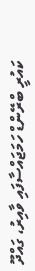ކައުރީ ބްރޭންޑް ހަމަޖައްސާފައި ވާއިރު، ގައްދޫ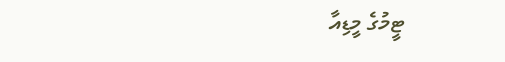ޓީމުގެ މީޑިއާ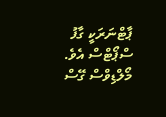ޕާޓްނަރަކީ ގާފު ސްޕޯޓްސް އެވެ.
މޯލްޑިވްސް ގޭސް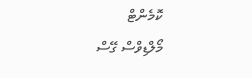ކޮމެންޓް
މޯލްޑިވްސް ގޭސް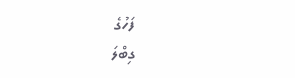ފަހުގެ
ގިބްލަ